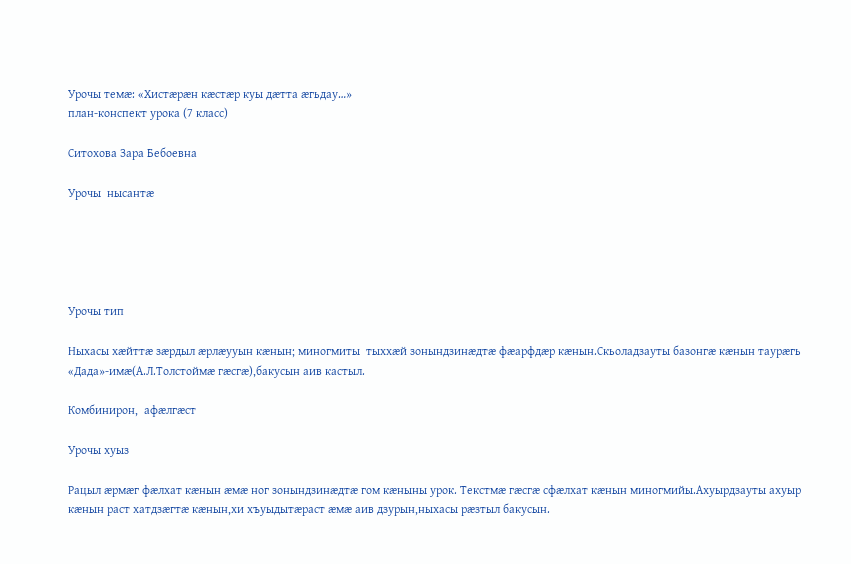Урочы темæ: «Хистӕрӕн кæстӕр куы дӕтта ӕгьдау…»
план-конспект урока (7 класс)

Ситохова Зара Бебоевна

Урочы  нысантæ





Урочы тип

Ныхасы хæйттæ зæрдыл æрлæууын кæнын; миногмиты  тыххæй зонындзинæдтæ фæарфдæр кæнын.Скьоладзауты базонгӕ кӕнын таурӕгь «Дада»-имӕ(А.Л.Толстоймӕ гӕсгӕ),бакусын аив кастыл.

Комбинирон,  афӕлгӕст

Урочы хуыз

Рацыл æрмæг фæлхат кæнын æмæ ног зонындзинæдтæ гом кæныны урок. Текстмӕ гӕсгӕ сфӕлхат кӕнын миногмийы.Ахуырдзауты ахуыр кӕнын раст хатдзӕгтӕ кӕнын,хи хъуыдытӕраст ӕмӕ аив дзурын,ныхасы рӕзтыл бакусын.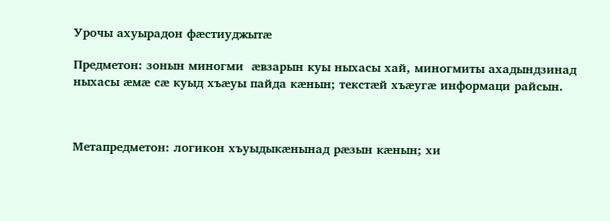Урочы ахуырадон фæстиуджытæ

Предметон: зонын миногми  æвзарын куы ныхасы хай, миногмиты ахадындзинад ныхасы æмæ сæ куыд хъæуы пайда кæнын; текстæй хъæугæ информаци райсын.



Метапредметон: логикон хъуыдыкæнынад рæзын кæнын; хи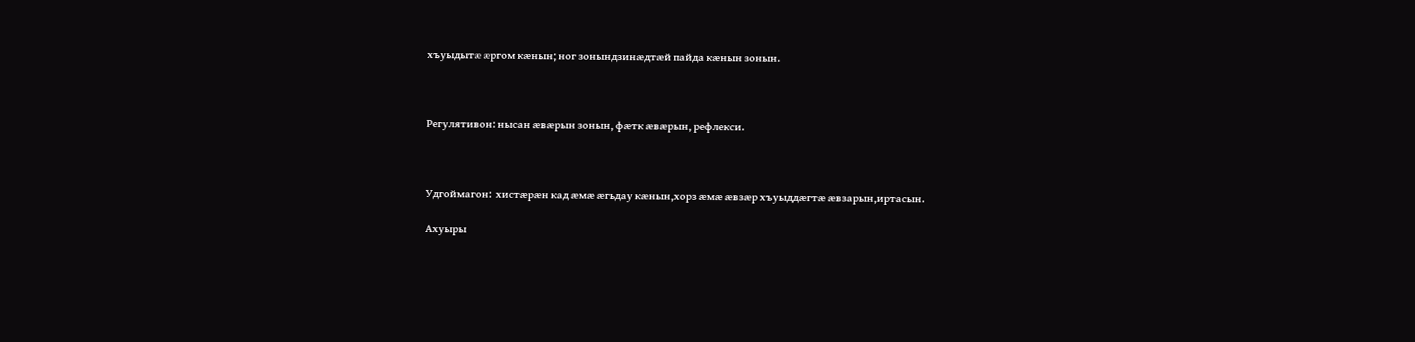хъуыдытæ æргом кæнын; ног зонындзинæдтæй пайда кæнын зонын.



Регулятивон: нысан æвæрын зонын, фæтк æвæрын, рефлекси.



Удгоймагон:  хистӕрӕн кад ӕмӕ ӕгьдау кӕнын,хорз ӕмӕ ӕвзӕр хъуыддӕгтӕ ӕвзарын,иртасын.

Ахуыры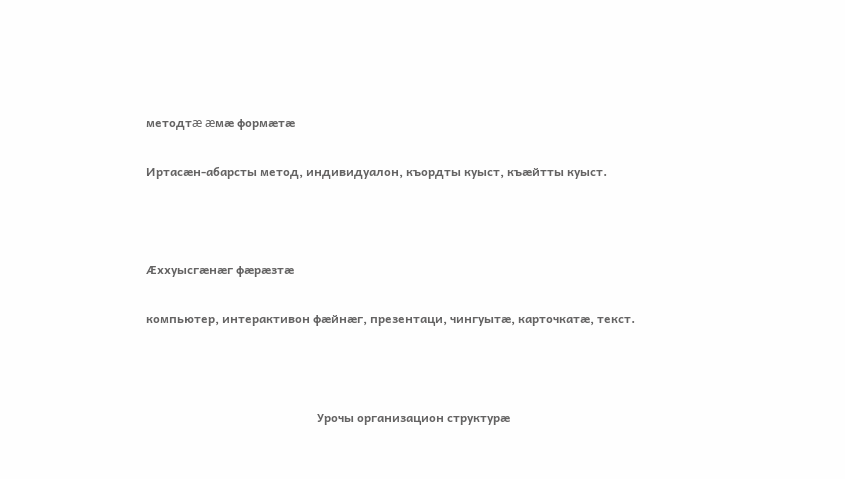методтæ æмæ формæтæ

Иртасæн-абарсты метод, индивидуалон, къордты куыст, къæйтты куыст.



Æххуысгæнæг фæрæзтæ

компьютер, интерактивон фæйнæг, презентаци, чингуытæ, карточкатæ, текст.



                                                         Урочы организацион структурæ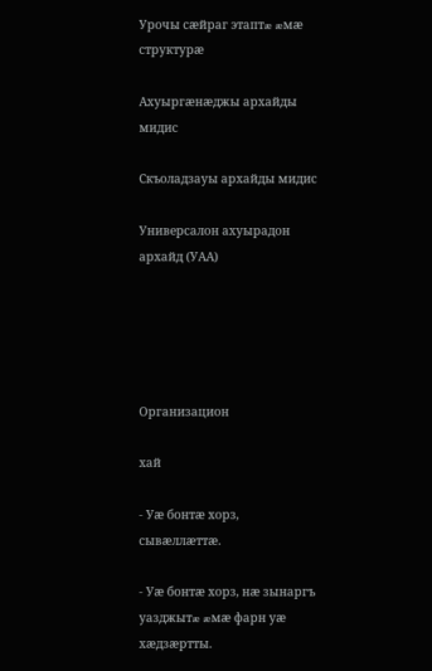Урочы сæйраг этаптæ æмæ структурæ

Ахуыргæнæджы архайды мидис

Скъоладзауы архайды мидис

Универсалон ахуырадон архайд (УАА)





Организацион

хай

- Уæ бонтæ хорз, сывæллæттæ.

- Уæ бонтæ хорз, нæ зынаргъ уазджытæ æмæ фарн уæ хæдзæртты.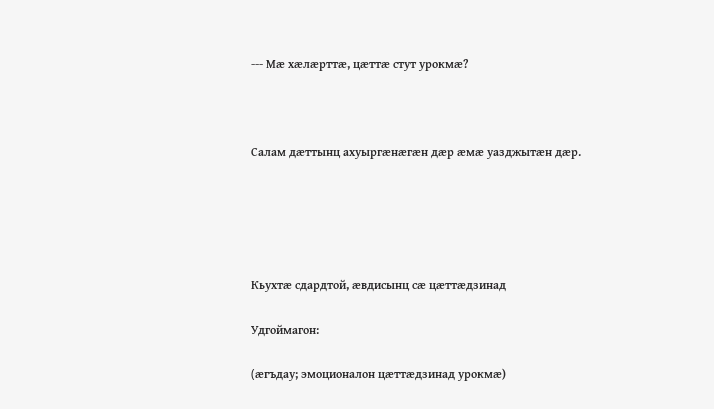--- Мæ хæлæрттæ, цæттæ стут урокмæ?



Cалам дæттынц ахуыргӕнӕгӕн дӕр ӕмӕ уазджытӕн дӕр.





Кьухтӕ сдардтой, æвдисынц сæ цæттæдзинад

Удгоймагон:

(æгъдау; эмоционалон цæттæдзинад урокмæ)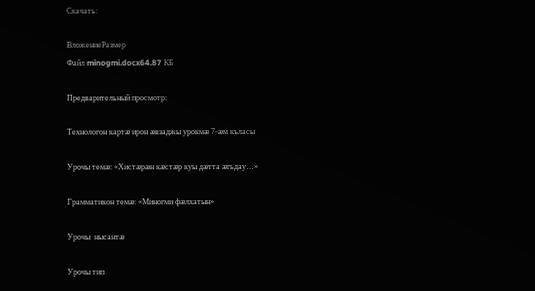Скачать:

ВложениеРазмер
Файл minogmi.docx64.87 КБ

Предварительный просмотр:

Технологон картæ ирон æвзаджы урокмæ 7-æм къласы

Урочы темæ: «Хистӕрӕн кæстӕр куы дӕтта ӕгьдау…»

Грамматикон темæ: «Миногми фӕлхатын»

Урочы  нысантæ

Урочы тип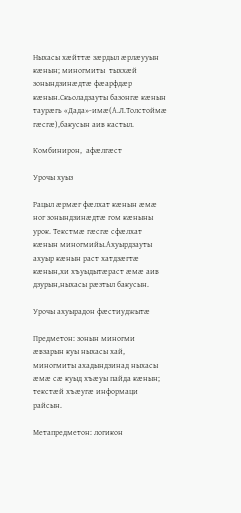Ныхасы хæйттæ зæрдыл æрлæууын кæнын; миногмиты  тыххæй зонындзинæдтæ фæарфдæр кæнын.Скьоладзауты базонгӕ кӕнын таурӕгь «Дада»-имӕ(А.Л.Толстоймӕ гӕсгӕ),бакусын аив кастыл.

Комбинирон,  афӕлгӕст

Урочы хуыз

Рацыл æрмæг фæлхат кæнын æмæ ног зонындзинæдтæ гом кæныны урок. Текстмӕ гӕсгӕ сфӕлхат кӕнын миногмийы.Ахуырдзауты ахуыр кӕнын раст хатдзӕгтӕ кӕнын,хи хъуыдытӕраст ӕмӕ аив дзурын,ныхасы рӕзтыл бакусын.

Урочы ахуырадон фæстиуджытæ

Предметон: зонын миногми  æвзарын куы ныхасы хай, миногмиты ахадындзинад ныхасы æмæ сæ куыд хъæуы пайда кæнын; текстæй хъæугæ информаци райсын.

Метапредметон: логикон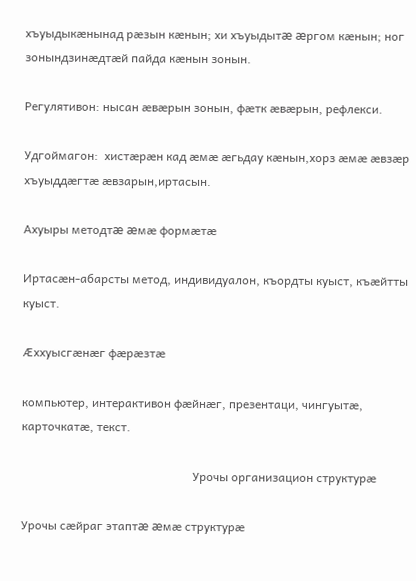хъуыдыкæнынад рæзын кæнын; хи хъуыдытæ æргом кæнын; ног зонындзинæдтæй пайда кæнын зонын.

Регулятивон: нысан æвæрын зонын, фæтк æвæрын, рефлекси.

Удгоймагон:  хистӕрӕн кад ӕмӕ ӕгьдау кӕнын,хорз ӕмӕ ӕвзӕр хъуыддӕгтӕ ӕвзарын,иртасын.

Ахуыры методтæ æмæ формæтæ

Иртасæн-абарсты метод, индивидуалон, къордты куыст, къæйтты куыст.

Æххуысгæнæг фæрæзтæ

компьютер, интерактивон фæйнæг, презентаци, чингуытæ, карточкатæ, текст.

                                                         Урочы организацион структурæ

Урочы сæйраг этаптæ æмæ структурæ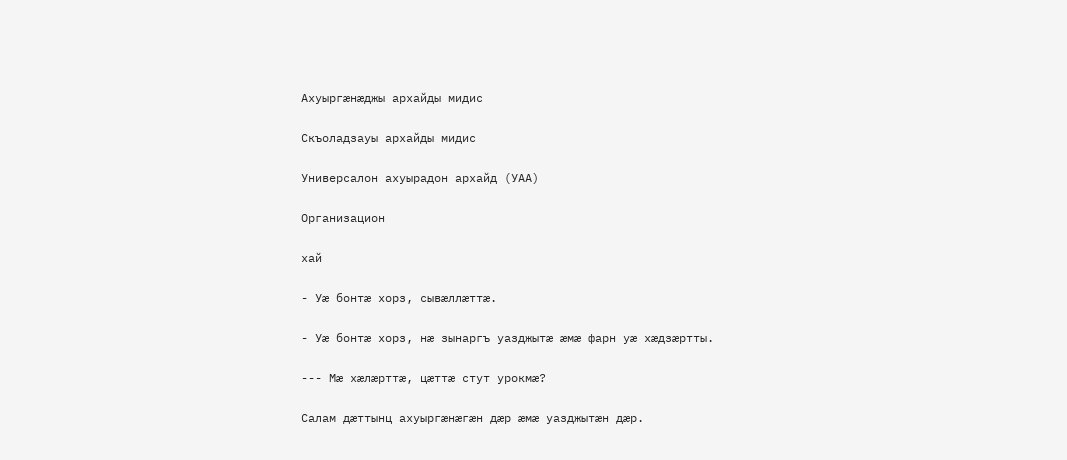Ахуыргæнæджы архайды мидис

Скъоладзауы архайды мидис

Универсалон ахуырадон архайд (УАА)

Организацион

хай

- Уæ бонтæ хорз, сывæллæттæ.

- Уæ бонтæ хорз, нæ зынаргъ уазджытæ æмæ фарн уæ хæдзæртты.

--- Мæ хæлæрттæ, цæттæ стут урокмæ?

Cалам дæттынц ахуыргӕнӕгӕн дӕр ӕмӕ уазджытӕн дӕр.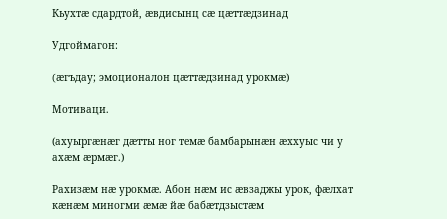Кьухтӕ сдардтой, æвдисынц сæ цæттæдзинад

Удгоймагон:

(æгъдау; эмоционалон цæттæдзинад урокмæ)

Мотиваци.

(ахуыргæнæг дæтты ног темæ бамбарынæн æххуыс чи у ахæм æрмæг.)

Рахизӕм нӕ урокмӕ. Абон нӕм ис ӕвзаджы урок, фӕлхат кӕнӕм миногми ӕмӕ йӕ бабӕтдзыстӕм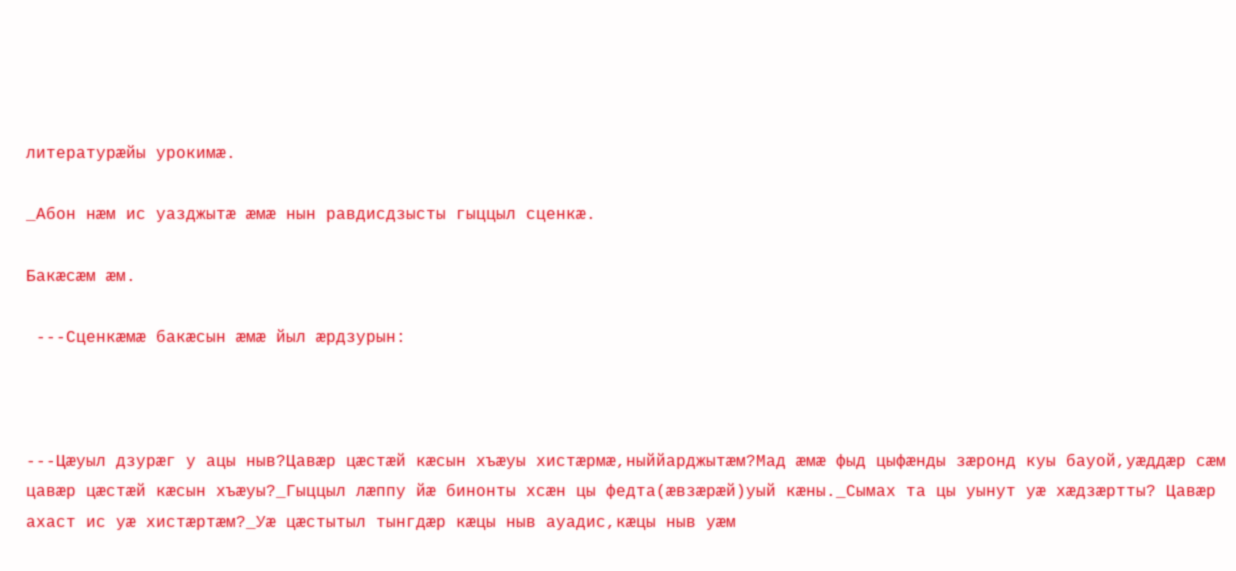литературӕйы урокимӕ.

_Абон нӕм ис уазджытӕ ӕмӕ нын равдисдзысты гыццыл сценкӕ.

Бакӕсӕм ӕм.

 ---Сценкӕмӕ бакӕсын ӕмӕ йыл ӕрдзурын:



---Цæуыл дзурӕг у ацы ныв?Цавӕр цӕстӕй кӕсын хъӕуы хистӕрмӕ,ныййарджытӕм?Мад ӕмӕ фыд цыфӕнды зӕронд куы бауой,уӕддӕр сӕм цавӕр цӕстӕй кӕсын хъӕуы?_Гыццыл лӕппу йӕ бинонты хсӕн цы федта(ӕвзӕрӕй)уый кӕны._Сымах та цы уынут уӕ хӕдзӕртты? Цавӕр ахаст ис уӕ хистӕртӕм?_Уӕ цӕстытыл тынгдӕр кӕцы ныв ауадис,кӕцы ныв уӕм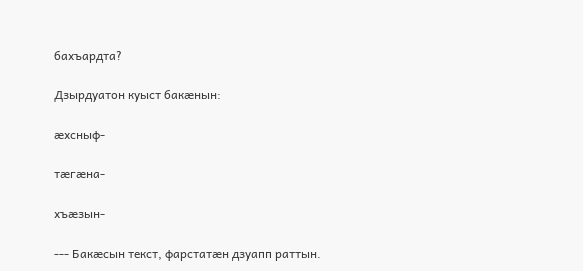бахъардта?

Дзырдуатон куыст бакӕнын:

ӕхсныф-

тӕгӕна-

хъӕзын-

--- Бакӕсын текст, фарстатӕн дзуапп раттын.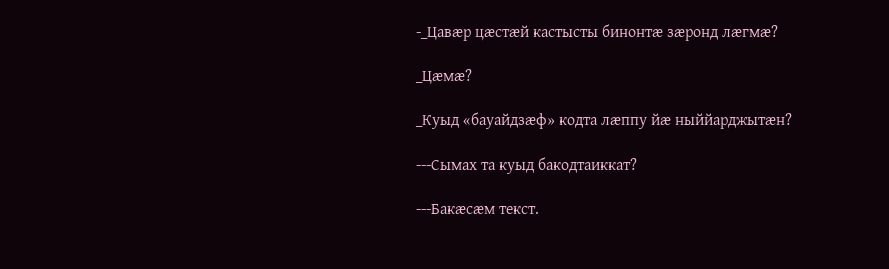-_Цавӕр цӕстӕй кастысты бинонтӕ зӕронд лӕгмӕ?

_Цӕмӕ?

_Куыд «бауайдзӕф» кодта лӕппу йӕ ныййарджытӕн?

---Сымах та куыд бакодтаиккат?

---Бакӕсӕм текст.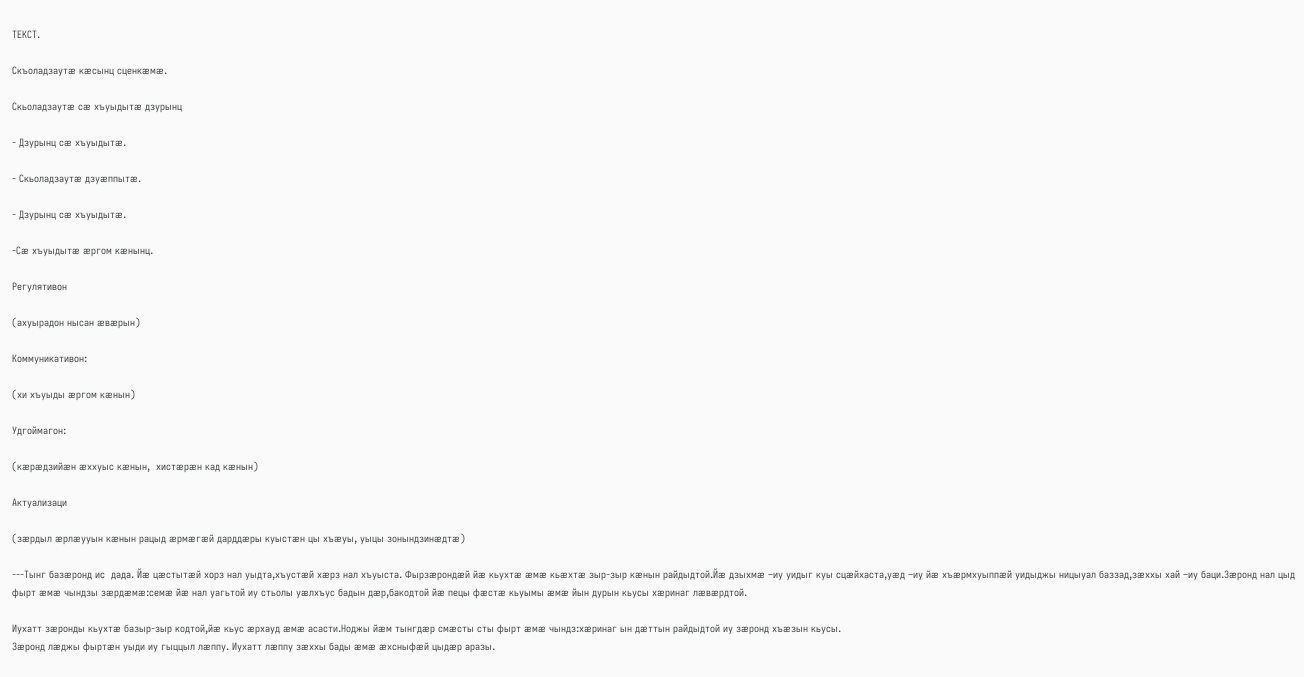ТЕКСТ.

Скъоладзаутӕ кӕсынц сценкӕмӕ.

Скьоладзаутӕ сӕ хъуыдытӕ дзурынц

- Дзурынц сæ хъуыдытæ.

- Скьоладзаутӕ дзуӕппытӕ.

- Дзурынц сӕ хъуыдытӕ.

-Сӕ хъуыдытӕ ӕргом кӕнынц.

Регулятивон

(ахуырадон нысан æвæрын)

Коммуникативон:

(хи хъуыды æргом кæнын)

Удгоймагон:

(кæрæдзийæн æххуыс кæнын,  хистӕрӕн кад кӕнын)

Актуализаци

(зæрдыл æрлæууын кæнын рацыд æрмæгæй дарддæры куыстæн цы хъæуы, уыцы зонындзинæдтæ)

---Тынг базӕронд ис  дада. Йӕ цӕстытӕй хорз нал уыдта,хъустӕй хӕрз нал хъуыста. Фырзӕрондӕй йӕ кьухтӕ ӕмӕ кьӕхтӕ зыр-зыр кӕнын райдыдтой.Йӕ дзыхмӕ –иу уидыг куы сцӕйхаста,уӕд –иу йӕ хъӕрмхуыппӕй уидыджы ницыуал баззад,зӕххы хай –иу баци.Зӕронд нал цыд фырт ӕмӕ чындзы зӕрдӕмӕ:семӕ йӕ нал уагьтой иу стьолы уӕлхъус бадын дӕр,бакодтой йӕ пецы фӕстӕ кьуымы ӕмӕ йын дурын кьусы хӕринаг лӕвӕрдтой.

Иухатт зӕронды кьухтӕ базыр-зыр кодтой,йӕ кьус ӕрхауд ӕмӕ асасти.Ноджы йӕм тынгдӕр смӕсты сты фырт ӕмӕ чындз:хӕринаг ын дӕттын райдыдтой иу зӕронд хъӕзын кьусы.
Зӕронд лӕджы фыртӕн уыди иу гыццыл лӕппу. Иухатт лӕппу зӕххы бады ӕмӕ ӕхсныфӕй цыдӕр аразы.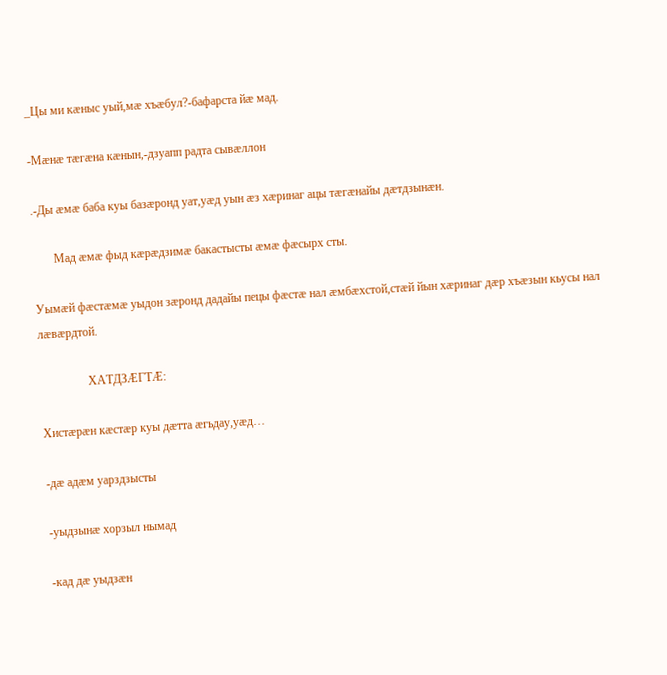_Цы ми кӕныс уый,мӕ хъӕбул?-бафарста йӕ мад.

-Мӕнӕ тӕгӕна кӕнын,-дзуапп радта сывӕллон

.-Ды ӕмӕ баба куы базӕронд уат,уӕд уын ӕз хӕринаг ацы тӕгӕнайы дӕтдзынӕн.

       Мад ӕмӕ фыд кӕрӕдзимӕ бакастысты ӕмӕ фӕсырх сты.

Уымӕй фӕстӕмӕ уыдон зӕронд дадайы пецы фӕстӕ нал ӕмбӕхстой,стӕй йын хӕринаг дӕр хъӕзын кьусы нал лӕвӕрдтой.

                ХАТДЗӔГТӔ:

Хистӕрӕн кӕстӕр куы дӕтта ӕгьдау,уӕд…

-дӕ адӕм уарздзысты

-уыдзынӕ хорзыл нымад

-кад дӕ уыдзӕн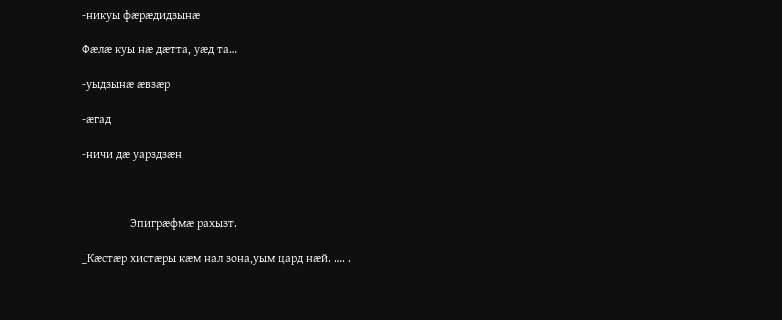-никуы фӕрӕдидзынӕ

Фӕлӕ куы нӕ дӕтта, уӕд та…

-уыдзынӕ ӕвзӕр

-ӕгад

-ничи дӕ уарздзӕн



                Эпигрӕфмӕ рахызт.

_Кӕстӕр хистӕры кӕм нал зона,уым цард нӕй. …. .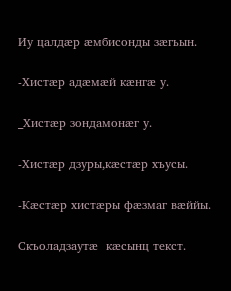Иу цалдӕр ӕмбисонды зӕгьын.

-Хистӕр адӕмӕй кӕнгӕ у.

_Хистӕр зондамонӕг у.

-Хистӕр дзуры,кӕстӕр хъусы.

-Кӕстӕр хистӕры фӕзмаг вӕййы.

Скъоладзаутæ  кӕсынц текст.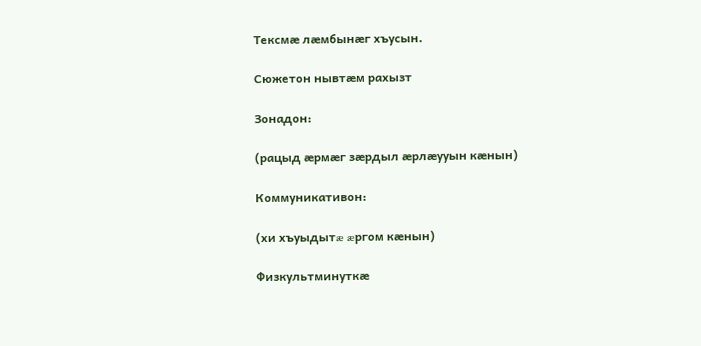Тексмӕ лӕмбынӕг хъусын.

Сюжетон нывтӕм рахызт

Зонадон:

(рацыд æрмæг зæрдыл æрлæууын кæнын)

Коммуникативон:

(хи хъуыдытæ æргом кæнын)

Физкультминуткæ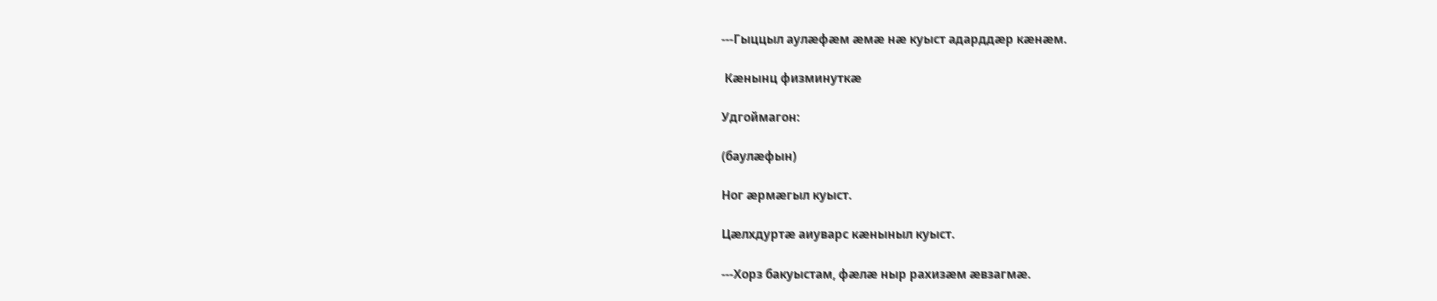---Гыццыл аулæфæм æмæ нæ куыст адарддæр кæнæм.

 Кæнынц физминуткæ

Удгоймагон:

(баулæфын)

Ног æрмæгыл куыст.

Цæлхдуртæ аиуварс кæныныл куыст.

---Хорз бакуыстам, фӕлӕ ныр рахизӕм ӕвзагмӕ.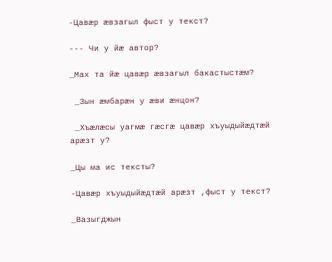-Цавӕр ӕвзагыл фыст у текст?

--- Чи у йӕ автор?

_Мах та йӕ цавӕр ӕвзагыл бакастыстӕм?

 _Зын ӕмбарӕн у ӕви ӕнцон?

 _Хъӕлӕсы уагмӕ гӕсгӕ цавӕр хъуыдыйӕдтӕй арӕзт у?

_Цы ма ис тексты?

-Цавӕр хъуыдыйӕдтӕй арӕзт ,фыст у текст?

_Вазыгджын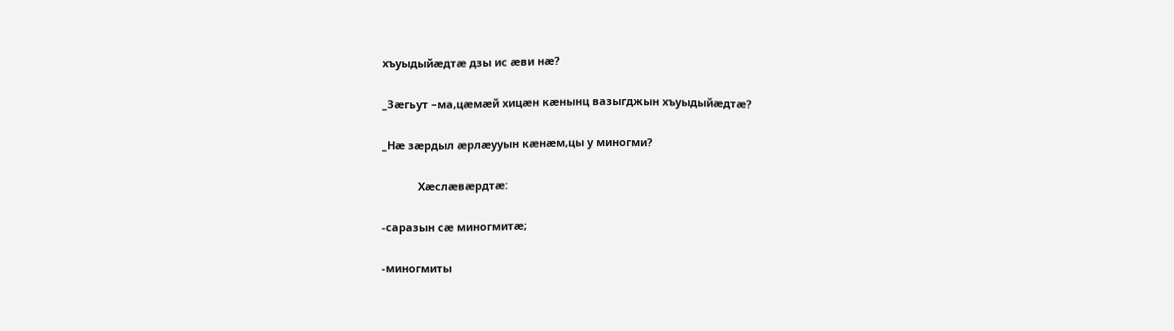хъуыдыйӕдтӕ дзы ис ӕви нӕ?

_Зӕгьут –ма,цӕмӕй хицӕн кӕнынц вазыгджын хъуыдыйӕдтӕ?

_Нӕ зӕрдыл ӕрлӕууын кӕнӕм,цы у миногми?

            Хӕслӕвӕрдтӕ:

-саразын сӕ миногмитӕ;

-миногмиты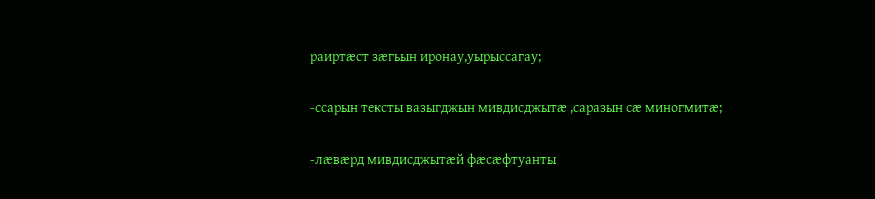раиртӕст зӕгьын иронау,уырыссагау;

-ссарын тексты вазыгджын мивдисджытӕ ,саразын сӕ миногмитӕ;

-лӕвӕрд мивдисджытӕй фӕсӕфтуанты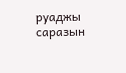руаджы  саразын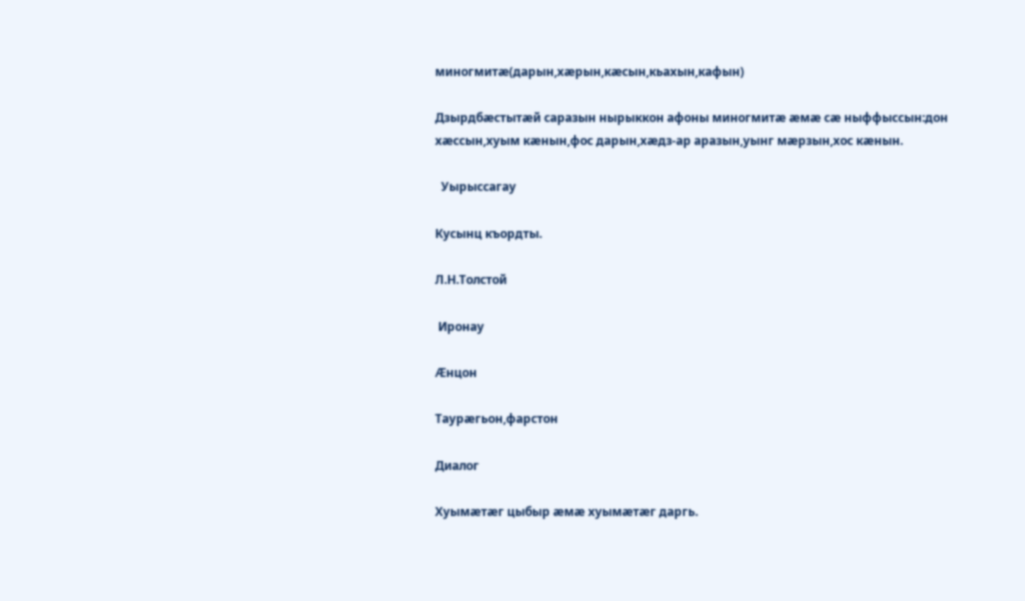миногмитӕ(дарын,хӕрын,кӕсын,кьахын,кафын)

Дзырдбӕстытӕй саразын нырыккон афоны миногмитӕ ӕмӕ сӕ ныффыссын:дон хӕссын,хуым кӕнын,фос дарын,хӕдз-ар аразын,уынг мӕрзын,хос кӕнын.

  Уырыссагау

Кусынц къордты.

Л.Н.Толстой

 Иронау

Ӕнцон

Таурӕгьон,фарстон

Диалог

Хуымӕтӕг цыбыр ӕмӕ хуымӕтӕг даргь.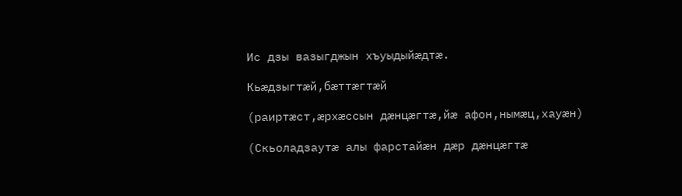Ис дзы вазыгджын хъуыдыйӕдтӕ.

Кьӕдзыгтӕй,бӕттӕгтӕй

(раиртӕст,ӕрхӕссын дӕнцӕгтӕ,йӕ афон,нымӕц,хауӕн)

(Скьоладзаутӕ алы фарстайӕн дӕр дӕнцӕгтӕ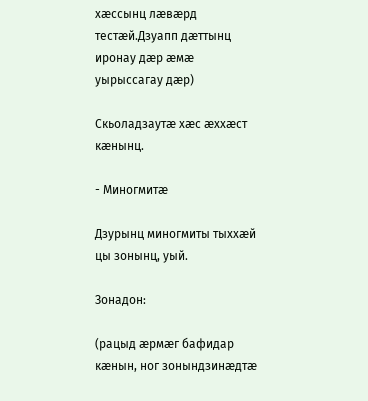хӕссынц лӕвӕрд тестӕй.Дзуапп дӕттынц иронау дӕр ӕмӕ уырыссагау дӕр)

Скьоладзаутӕ хӕс ӕххӕст кӕнынц.

- Миногмитӕ

Дзурынц миногмиты тыххæй цы зонынц, уый.

Зонадон:

(рацыд æрмæг бафидар кæнын, ног зонындзинæдтæ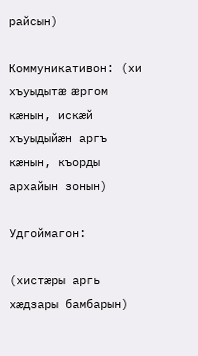райсын)

Коммуникативон: (хи хъуыдытæ æргом кæнын, искæй хъуыдыйæн аргъ кæнын, къорды архайын зонын)

Удгоймагон:

(хистӕры аргь хӕдзары бамбарын)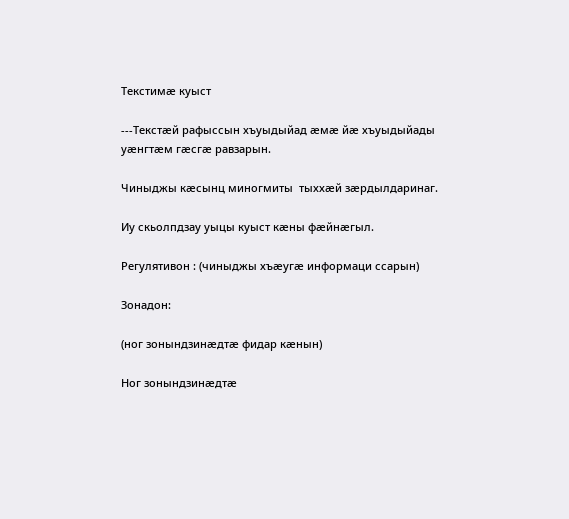Текстимæ куыст

---Текстӕй рафыссын хъуыдыйад ӕмӕ йӕ хъуыдыйады уӕнгтӕм гӕсгӕ равзарын.

Чиныджы кæсынц миногмиты  тыххæй зæрдылдаринаг.

Иу скьолпдзау уыцы куыст кӕны фӕйнӕгыл.

Регулятивон : (чиныджы хъæугæ информаци ссарын)

Зонадон:

(ног зонындзинæдтæ фидар кæнын)

Ног зонындзинæдтæ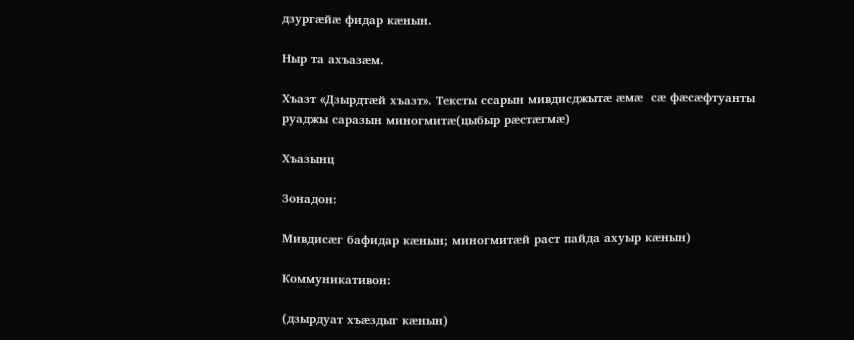дзургæйæ фидар кæнын.

Ныр та ахъазæм.

Хъазт «Дзырдтæй хъазт». Тексты ссарын мивдисджытӕ ӕмӕ  сӕ фӕсӕфтуанты руаджы саразын миногмитӕ(цыбыр рӕстӕгмӕ)

Хъазынц

Зонадон:

Мивдисӕг бафидар кæнын; миногмитæй раст пайда ахуыр кæнын)

Коммуникативон:

(дзырдуат хъæздыг кæнын)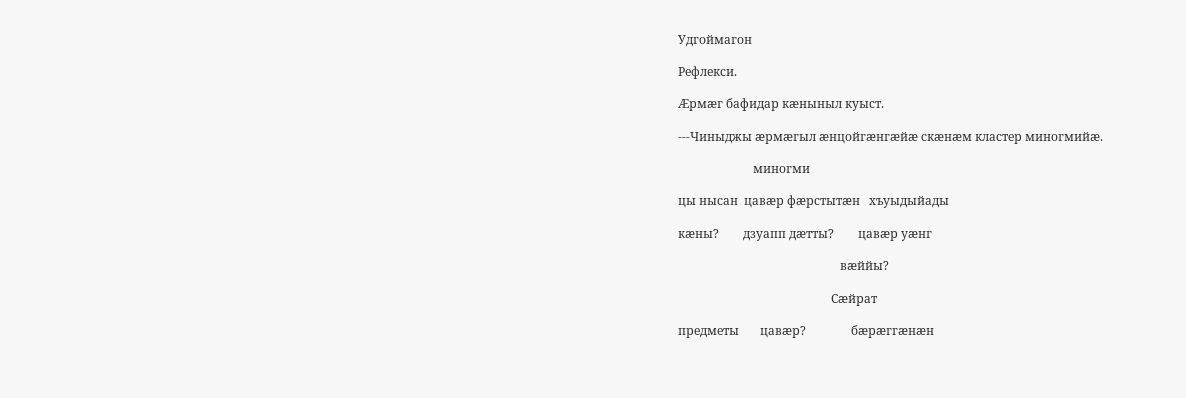Удгоймагон

Рефлекси.

Æрмæг бафидар кæныныл куыст.

---Чиныджы æрмæгыл æнцойгæнгæйæ скæнæм кластер миногмийæ.

                         миногми

цы нысан  цавæр фæрстытæн   хъуыдыйады

кæны?        дзуапп дæтты?        цавæр уæнг

                                                      вæййы?

                                                   Сӕйрат

предметы       цавæр?               бæрæггæнæн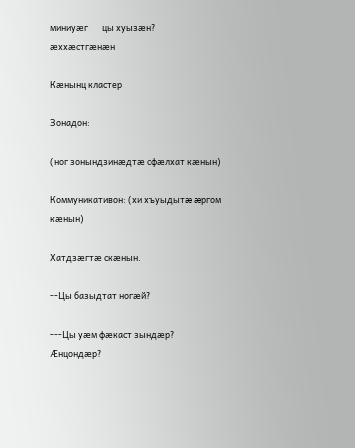миниуæг       цы хуызæн?        ӕххӕстгӕнӕн

Кæнынц кластер

Зонадон:

(ног зонындзинæдтæ сфæлхат кæнын)

Коммуникативон: (хи хъуыдытæ æргом кæнын)

Хатдзæгтæ скæнын.

--Цы базыдтат ногæй?

---Цы уæм фæкаст зындæр? Æнцондæр?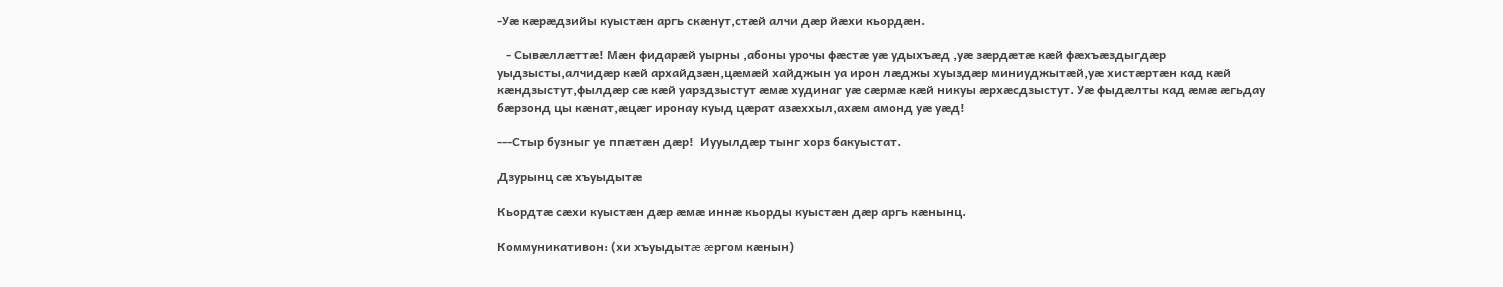-Уӕ кӕрӕдзийы куыстӕн аргь скӕнут,стӕй алчи дӕр йӕхи кьордӕн.

   - Сывӕллӕттӕ! Мӕн фидарӕй уырны ,абоны урочы фӕстӕ уӕ удыхъӕд ,уӕ зӕрдӕтӕ кӕй фӕхъӕздыгдӕр уыдзысты,алчидӕр кӕй архайдзӕн,цӕмӕй хайджын уа ирон лӕджы хуыздӕр миниуджытӕй,уӕ хистӕртӕн кад кӕй кӕндзыстут,фылдӕр сӕ кӕй уарздзыстут ӕмӕ худинаг уӕ сӕрмӕ кӕй никуы ӕрхӕсдзыстут. Уӕ фыдӕлты кад ӕмӕ ӕгьдау бӕрзонд цы кӕнат,ӕцӕг иронау куыд цӕрат азӕххыл,ахӕм амонд уӕ уӕд!

---Стыр бузныг уе ппӕтӕн дӕр!  Иууылдæр тынг хорз бакуыстат.

Дзурынц сæ хъуыдытæ

Кьордтӕ сӕхи куыстӕн дӕр ӕмӕ иннӕ кьорды куыстӕн дӕр аргь кӕнынц.

Коммуникативон: (хи хъуыдытæ æргом кæнын)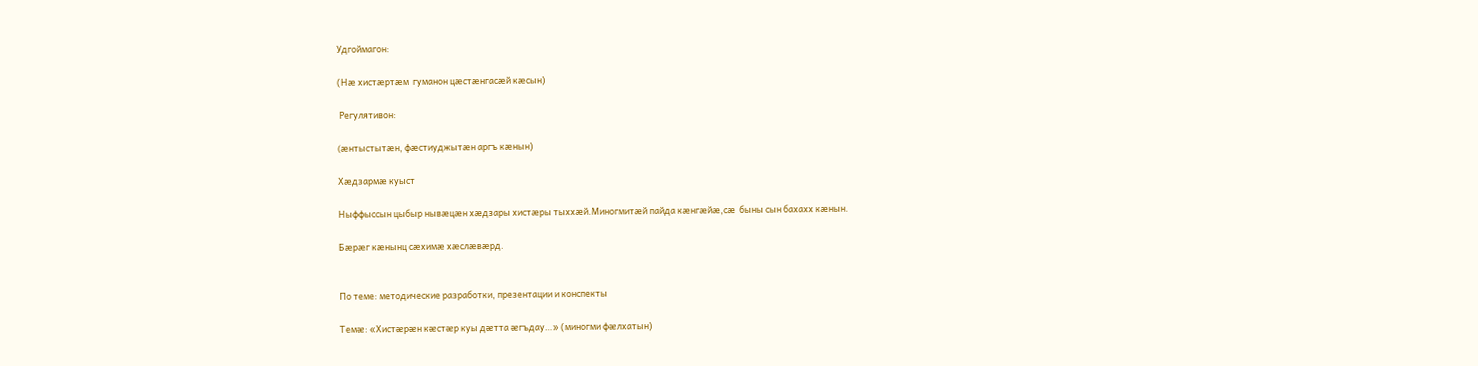Удгоймагон:

(Нæ хистӕртӕм  гуманон цæстæнгасæй кæсын)

 Регулятивон:

(æнтыстытæн, фæстиуджытæн аргъ кæнын)

Хæдзармæ куыст

Ныффыссын цыбыр нывæцæн хæдзары хистӕры тыххӕй.Миногмитӕй пайда кӕнгӕйӕ,сӕ  быны сын бахахх кæнын.

Бæрæг кæнынц сæхимæ хæслæвæрд.


По теме: методические разработки, презентации и конспекты

Темᴂ: «Хистᴂрᴂн кᴂстᴂр куы дᴂтта ᴂгъдау…» (миногми фᴂлхатын)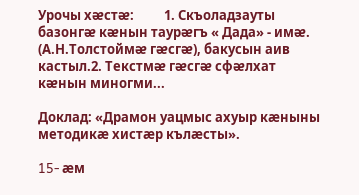Урочы хᴂстᴂ:          1. Скъоладзауты базонгᴂ кᴂнын таурᴂгъ « Дада» - имᴂ. (А.Н.Толстоймᴂ гᴂсгᴂ), бакусын аив кастыл.2. Текстмᴂ гᴂсгᴂ сфᴂлхат кᴂнын миногми...

Доклад: «Драмон уацмыс ахуыр кæныны методикæ хистæр кълæсты».

15- æм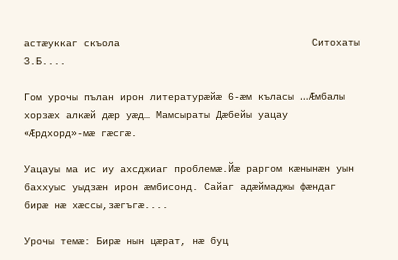астæуккаг скъола                                Ситохаты З.Б....

Гом урочы пълан ирон литературæйæ 6-æм къласы …Æмбалы хорзæх алкæй дæр уæд… Мамсыраты Дæбейы уацау «Æрдхорд»-мæ гæсгæ.

Уацауы ма ис иу ахсджиаг проблемæ.Йæ раргом кæнынæн уын баххуыс уыдзæн ирон æмбисонд. Сайаг адæймаджы фæндаг бирæ нæ хæссы,зæгъгæ....

Урочы темæ: Бирæ нын цæрат, нæ буц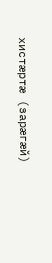хистæртæ (зарæгæй)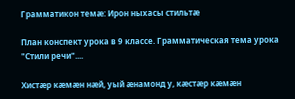Грамматикон темæ: Ирон ныхасы стильтæ

План конспект урока в 9 классе. Грамматическая тема урока "Стили речи"....

Хистæр кæмæн нæй, уый æнамонд у, кæстæр кæмæн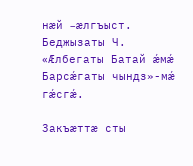нæй –æлгъыст. Беджызаты Ч. «Æлбегаты Батай ǽмǽ Барсǽгаты чындз»-мǽ гǽсгǽ.

Закъæттæ сты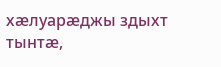хæлуарæджы здыхт тынтæ,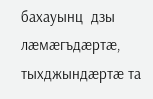бахауынц  дзы лæмæгъдæртæ, тыхджындæртæ та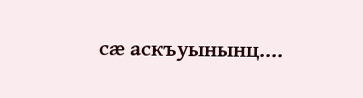сæ аскъуынынц....